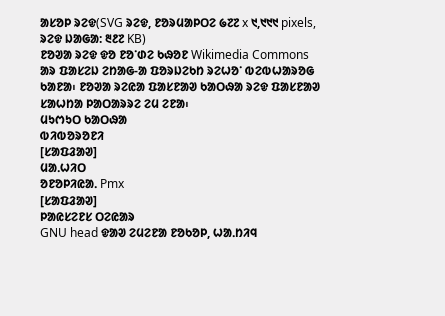ᱟᱥᱚᱞ ᱨᱮᱫ(SVG ᱨᱮᱫ, ᱱᱚᱨᱢᱟᱞᱛᱮ ᱙᱗᱗ x ᱑,᱑᱑᱑ pixels, ᱨᱮᱫ ᱡᱟᱜᱟ: ᱓᱒᱗ KB)
ᱱᱚᱣᱟ ᱨᱮᱫ ᱫᱚ ᱱᱚᱸᱰᱮ ᱠᱷᱚᱱ Wikimedia Commons ᱟᱨ ᱯᱟᱥᱮᱡ ᱮᱴᱟᱜ-ᱟ ᱯᱚᱨᱡᱮᱠᱴ ᱨᱮᱦᱚᱸ ᱵᱮᱵᱦᱟᱨᱚᱜ ᱠᱟᱱᱟ᱾ ᱱᱚᱣᱟ ᱨᱮᱭᱟ ᱯᱟᱥᱱᱟᱣ ᱠᱟᱛᱷᱟ ᱨᱮᱫ ᱯᱟᱥᱱᱟᱣ ᱥᱟᱦᱴᱟ ᱞᱟᱛᱟᱨᱨᱮ ᱮᱢ ᱮᱱᱟ᱾
ᱢᱩᱬᱩᱛ ᱠᱟᱛᱷᱟ
ᱵᱤᱵᱚᱨᱚᱱᱤ
[ᱥᱟᱯᱲᱟᱣ]
ᱢᱟᱹᱦᱤᱛ
ᱚᱱᱚᱞᱤᱭᱟᱹ Pmx
[ᱥᱟᱯᱲᱟᱣ]
ᱞᱟᱭᱥᱮᱱᱥ ᱛᱮᱭᱟᱨ
GNU head ᱫᱟᱣ ᱮᱢᱮᱱᱟ ᱱᱚᱠᱚᱞ, ᱦᱟᱹᱴᱤᱧ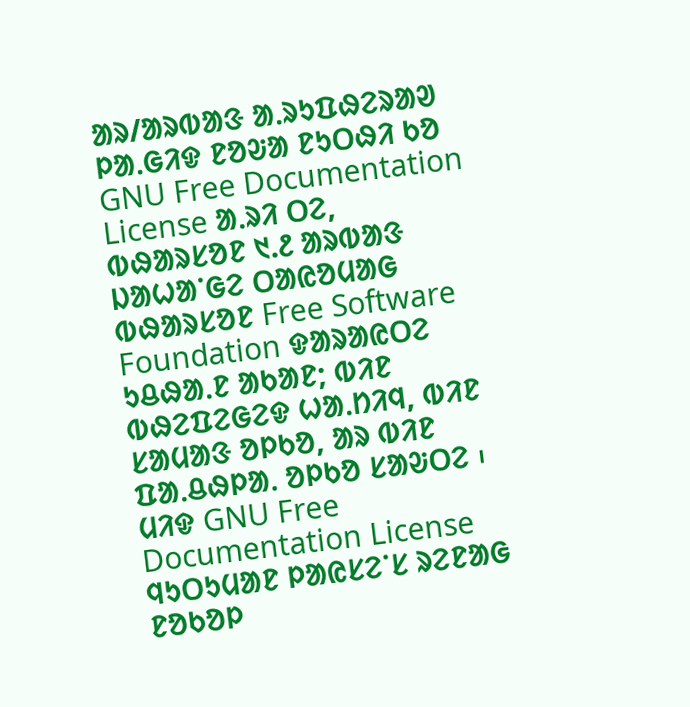ᱟᱨ/ᱟᱨᱵᱟᱝ ᱟᱹᱨᱩᱯᱷᱮᱨᱟᱣ ᱞᱟᱹᱜᱤᱫ ᱱᱚᱶᱟ ᱱᱩᱛᱷᱤ ᱠᱚ GNU Free Documentation License ᱟᱹᱨᱤ ᱛᱮ, ᱵᱷᱟᱨᱥᱚᱱ ᱑.᱒ ᱟᱨᱵᱟᱝ ᱡᱟᱦᱟᱸᱜᱮ ᱛᱟᱭᱚᱢᱟᱜ ᱵᱷᱟᱨᱥᱚᱱ Free Software Foundation ᱫᱟᱨᱟᱭᱛᱮ ᱩᱪᱷᱟᱹᱱ ᱟᱠᱟᱱ; ᱵᱤᱱ ᱵᱷᱮᱯᱮᱜᱮᱫ ᱦᱟᱹᱴᱤᱧ, ᱵᱤᱱ ᱥᱟᱢᱟᱝ ᱚᱞᱠᱚ, ᱟᱨ ᱵᱤᱱ ᱯᱟᱹᱪᱷᱞᱟᱹ ᱚᱞᱠᱚ ᱥᱟᱶᱛᱮ ᱾ ᱢᱤᱫ GNU Free Documentation License ᱧᱩᱛᱩᱢᱟᱱ ᱞᱟᱭᱥᱮᱸᱥ ᱨᱮᱱᱟᱜ ᱱᱚᱠᱚᱞ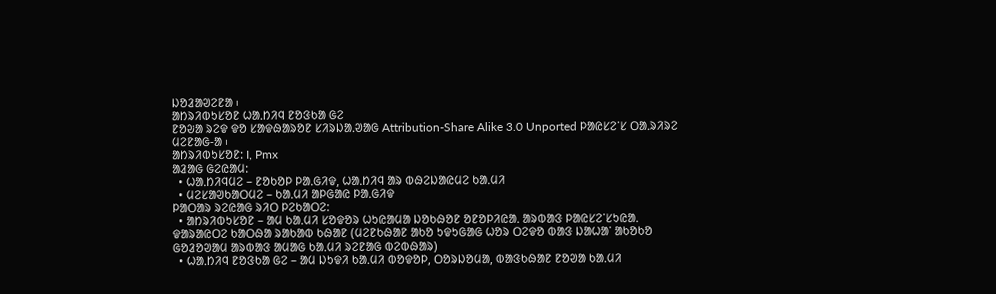ᱡᱚᱲᱟᱣᱮᱱᱟ ᱾
ᱟᱴᱨᱤᱵᱩᱥᱚᱱ ᱦᱟᱹᱴᱤᱧ ᱱᱚᱝᱠᱟ ᱜᱮ
ᱱᱚᱶᱟ ᱨᱮᱫ ᱫᱚ ᱥᱟᱫᱷᱟᱨᱚᱱ ᱥᱤᱨᱡᱟᱹᱣᱟᱜ Attribution-Share Alike 3.0 Unported ᱞᱟᱭᱥᱮᱸᱥ ᱛᱟᱹᱨᱤᱨᱮ ᱢᱮᱱᱟᱜ-ᱟ ᱾
ᱟᱴᱨᱤᱵᱩᱥᱚᱱ: I, Pmx
ᱟᱲᱟᱜ ᱜᱮᱭᱟᱢ:
  • ᱦᱟᱹᱴᱤᱧᱢᱮ – ᱱᱚᱠᱚᱞ ᱞᱟᱹᱜᱤᱫ, ᱦᱟᱹᱴᱤᱧ ᱟᱨ ᱵᱷᱮᱡᱟᱭᱢᱮ ᱠᱟᱹᱢᱤ
  • ᱢᱮᱥᱟᱣᱠᱟᱛᱢᱮ – ᱠᱟᱹᱢᱤ ᱟᱞᱜᱟᱭ ᱞᱟᱹᱜᱤᱫ
ᱞᱟᱛᱟᱨ ᱨᱮᱭᱟᱜ ᱨᱤᱛ ᱞᱮᱠᱟᱛᱮ:
  • ᱟᱴᱨᱤᱵᱩᱥᱚᱱ – ᱟᱢ ᱠᱟᱹᱢᱤ ᱥᱚᱫᱚᱨ ᱦᱩᱭᱟᱢᱟ ᱡᱚᱠᱷᱚᱱ ᱚᱱᱚᱞᱤᱭᱟᱹ ᱟᱨᱵᱟᱝ ᱞᱟᱭᱥᱮᱸᱥᱩᱭᱟᱹ ᱫᱟᱨᱟᱭᱛᱮ ᱠᱟᱛᱷᱟ ᱨᱟᱠᱟᱵ ᱠᱷᱟᱱ (ᱢᱮᱱᱠᱷᱟᱱ ᱟᱠᱚ ᱩᱫᱩᱜᱟᱜ ᱦᱚᱨ ᱛᱮᱫᱚ ᱵᱟᱝ ᱡᱟᱦᱟᱸ ᱟᱠᱚᱠᱚ ᱜᱚᱲᱚᱣᱟᱢ ᱟᱨᱵᱟᱝ ᱟᱢᱟᱜ ᱠᱟᱹᱢᱤ ᱨᱮᱱᱟᱜ ᱵᱮᱵᱷᱟᱨ)
  • ᱦᱟᱹᱴᱤᱧ ᱱᱚᱝᱠᱟ ᱜᱮ – ᱟᱢ ᱡᱩᱫᱤ ᱠᱟᱹᱢᱤ ᱵᱚᱫᱚᱞ, ᱛᱚᱨᱡᱚᱢᱟ, ᱵᱟᱝᱠᱷᱟᱱ ᱱᱚᱣᱟ ᱠᱟᱹᱢᱤ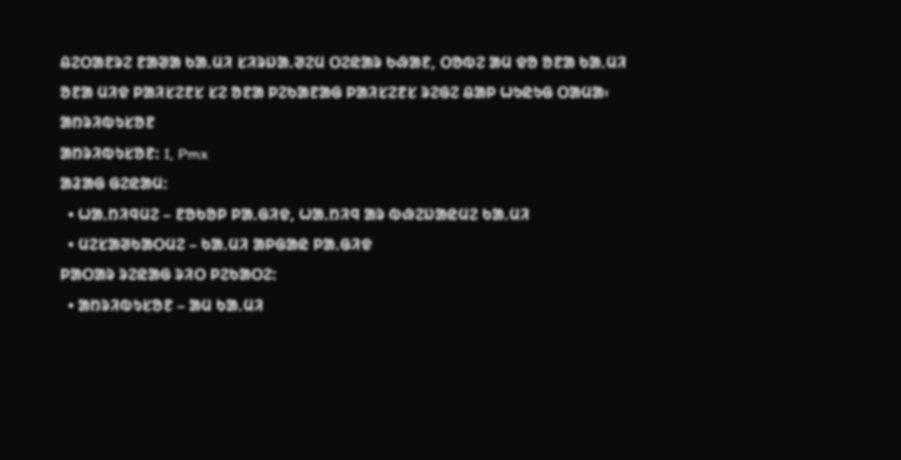ᱪᱮᱛᱟᱱᱨᱮ ᱱᱟᱣᱟ ᱠᱟᱹᱢᱤ ᱥᱤᱨᱡᱟᱹᱣᱮᱢ ᱛᱮᱭᱟᱨ ᱠᱷᱟᱱ, ᱛᱚᱵᱮ ᱟᱢ ᱫᱚ ᱚᱱᱟ ᱠᱟᱹᱢᱤ ᱚᱱᱟ ᱢᱤᱫ ᱞᱟᱤᱥᱮᱱᱥ ᱥᱮ ᱚᱱᱟ ᱞᱮᱠᱟᱱᱟᱜ ᱞᱟᱤᱥᱮᱱᱥ ᱨᱮᱜᱮ ᱪᱟᱞ ᱦᱩᱭᱩᱜ ᱛᱟᱢᱟ᱾
ᱟᱴᱨᱤᱵᱩᱥᱚᱱ
ᱟᱴᱨᱤᱵᱩᱥᱚᱱ: I, Pmx
ᱟᱲᱟᱜ ᱜᱮᱭᱟᱢ:
  • ᱦᱟᱹᱴᱤᱧᱢᱮ – ᱱᱚᱠᱚᱞ ᱞᱟᱹᱜᱤᱫ, ᱦᱟᱹᱴᱤᱧ ᱟᱨ ᱵᱷᱮᱡᱟᱭᱢᱮ ᱠᱟᱹᱢᱤ
  • ᱢᱮᱥᱟᱣᱠᱟᱛᱢᱮ – ᱠᱟᱹᱢᱤ ᱟᱞᱜᱟᱭ ᱞᱟᱹᱜᱤᱫ
ᱞᱟᱛᱟᱨ ᱨᱮᱭᱟᱜ ᱨᱤᱛ ᱞᱮᱠᱟᱛᱮ:
  • ᱟᱴᱨᱤᱵᱩᱥᱚᱱ – ᱟᱢ ᱠᱟᱹᱢᱤ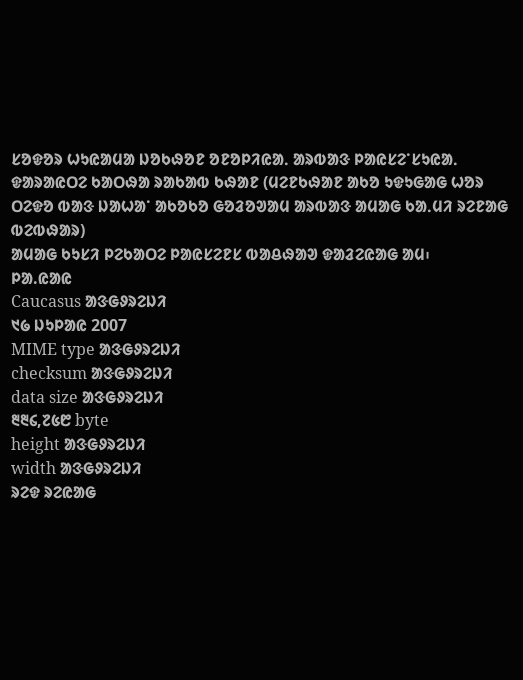ᱥᱚᱫᱚᱨ ᱦᱩᱭᱟᱢᱟ ᱡᱚᱠᱷᱚᱱ ᱚᱱᱚᱞᱤᱭᱟᱹ ᱟᱨᱵᱟᱝ ᱞᱟᱭᱥᱮᱸᱥᱩᱭᱟᱹ ᱫᱟᱨᱟᱭᱛᱮ ᱠᱟᱛᱷᱟ ᱨᱟᱠᱟᱵ ᱠᱷᱟᱱ (ᱢᱮᱱᱠᱷᱟᱱ ᱟᱠᱚ ᱩᱫᱩᱜᱟᱜ ᱦᱚᱨ ᱛᱮᱫᱚ ᱵᱟᱝ ᱡᱟᱦᱟᱸ ᱟᱠᱚᱠᱚ ᱜᱚᱲᱚᱣᱟᱢ ᱟᱨᱵᱟᱝ ᱟᱢᱟᱜ ᱠᱟᱹᱢᱤ ᱨᱮᱱᱟᱜ ᱵᱮᱵᱷᱟᱨ)
ᱟᱢᱟᱜ ᱠᱩᱥᱤ ᱞᱮᱠᱟᱛᱮ ᱞᱟᱭᱥᱮᱱᱥ ᱵᱟᱪᱷᱟᱣ ᱫᱟᱲᱮᱭᱟᱜ ᱟᱢ᱾
ᱞᱟ.ᱭᱟᱭ
Caucasus ᱟᱝᱜᱽᱨᱮᱡᱤ
᱑᱙ ᱡᱩᱞᱟᱭ 2007
MIME type ᱟᱝᱜᱽᱨᱮᱡᱤ
checksum ᱟᱝᱜᱽᱨᱮᱡᱤ
data size ᱟᱝᱜᱽᱨᱮᱡᱤ
᱓᱓᱔,᱗᱕᱘ byte
height ᱟᱝᱜᱽᱨᱮᱡᱤ
width ᱟᱝᱜᱽᱨᱮᱡᱤ
ᱨᱮᱫ ᱨᱮᱭᱟᱜ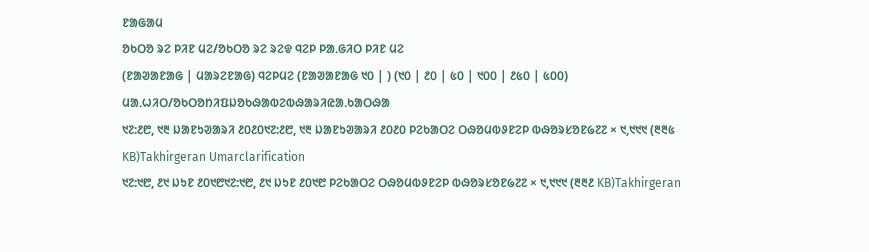ᱱᱟᱜᱟᱢ
ᱚᱠᱛᱚ ᱨᱮ ᱞᱤᱱ ᱢᱮ/ᱚᱠᱛᱚ ᱨᱮ ᱨᱮᱫ ᱧᱮᱞ ᱞᱟᱹᱜᱤᱛ ᱞᱤᱱ ᱢᱮ
(ᱱᱟᱣᱟᱱᱟᱜ | ᱢᱟᱨᱮᱱᱟᱜ) ᱧᱮᱞᱢᱮ (ᱱᱟᱣᱟᱱᱟᱜ ᱑᱐ | ) (᱑᱐ | ᱒᱐ | ᱕᱐ | ᱑᱐᱐ | ᱒᱕᱐ | ᱕᱐᱐)
ᱢᱟᱹᱦᱤᱛ/ᱚᱠᱛᱚᱴᱤᱯᱡᱚᱠᱷᱟᱵᱮᱵᱷᱟᱨᱤᱭᱟᱹᱠᱟᱛᱷᱟ
᱑᱗:᱒᱘, ᱑᱓ ᱡᱟᱱᱩᱣᱟᱨᱤ ᱒᱐᱒᱐᱑᱗:᱒᱘, ᱑᱓ ᱡᱟᱱᱩᱣᱟᱨᱤ ᱒᱐᱒᱐ ᱞᱮᱠᱟᱛᱮ ᱛᱷᱚᱢᱵᱽᱱᱮᱞ ᱵᱷᱚᱨᱥᱚᱱ᱙᱗᱗ × ᱑,᱑᱑᱑ (᱓᱓᱕ KB)Takhirgeran Umarclarification
᱑᱗:᱑᱘, ᱒᱑ ᱡᱩᱱ ᱒᱐᱑᱘᱑᱗:᱑᱘, ᱒᱑ ᱡᱩᱱ ᱒᱐᱑᱘ ᱞᱮᱠᱟᱛᱮ ᱛᱷᱚᱢᱵᱽᱱᱮᱞ ᱵᱷᱚᱨᱥᱚᱱ᱙᱗᱗ × ᱑,᱑᱑᱑ (᱓᱓᱒ KB)Takhirgeran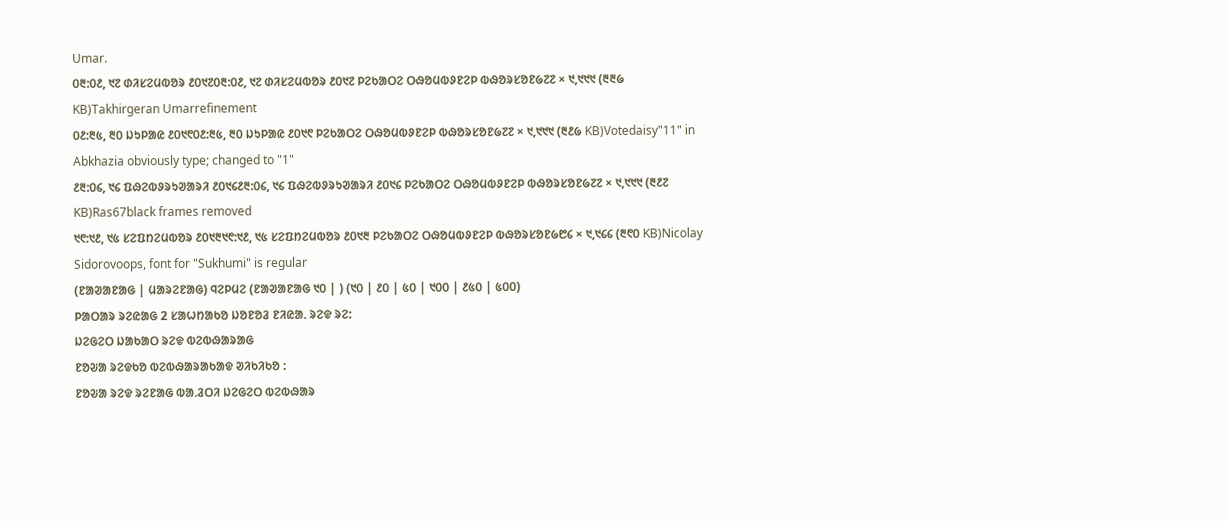Umar.
᱐᱓:᱐᱒, ᱑᱗ ᱰᱤᱥᱮᱢᱵᱚᱨ ᱒᱐᱑᱗᱐᱓:᱐᱒, ᱑᱗ ᱰᱤᱥᱮᱢᱵᱚᱨ ᱒᱐᱑᱗ ᱞᱮᱠᱟᱛᱮ ᱛᱷᱚᱢᱵᱽᱱᱮᱞ ᱵᱷᱚᱨᱥᱚᱱ᱙᱗᱗ × ᱑,᱑᱑᱑ (᱓᱓᱙ KB)Takhirgeran Umarrefinement
᱐᱒:᱓᱕, ᱓᱐ ᱡᱩᱞᱟᱭ ᱒᱐᱑᱖᱐᱒:᱓᱕, ᱓᱐ ᱡᱩᱞᱟᱭ ᱒᱐᱑᱖ ᱞᱮᱠᱟᱛᱮ ᱛᱷᱚᱢᱵᱽᱱᱮᱞ ᱵᱷᱚᱨᱥᱚᱱ᱙᱗᱗ × ᱑,᱑᱑᱑ (᱓᱒᱙ KB)Votedaisy"11" in Abkhazia obviously type; changed to "1"
᱒᱓:᱐᱔, ᱑᱔ ᱯᱷᱮᱵᱽᱨᱩᱣᱟᱨᱤ ᱒᱐᱑᱔᱒᱓:᱐᱔, ᱑᱔ ᱯᱷᱮᱵᱽᱨᱩᱣᱟᱨᱤ ᱒᱐᱑᱔ ᱞᱮᱠᱟᱛᱮ ᱛᱷᱚᱢᱵᱽᱱᱮᱞ ᱵᱷᱚᱨᱥᱚᱱ᱙᱗᱗ × ᱑,᱑᱑᱑ (᱓᱒᱗ KB)Ras67black frames removed
᱑᱖:᱑᱒, ᱑᱕ ᱥᱮᱯᱴᱮᱢᱵᱚᱨ ᱒᱐᱑᱓᱑᱖:᱑᱒, ᱑᱕ ᱥᱮᱯᱴᱮᱢᱵᱚᱨ ᱒᱐᱑᱓ ᱞᱮᱠᱟᱛᱮ ᱛᱷᱚᱢᱵᱽᱱᱮᱞ ᱵᱷᱚᱨᱥᱚᱱ᱙᱘᱔ × ᱑,᱑᱔᱔ (᱓᱖᱐ KB)Nicolay Sidorovoops, font for "Sukhumi" is regular
(ᱱᱟᱣᱟᱱᱟᱜ | ᱢᱟᱨᱮᱱᱟᱜ) ᱧᱮᱞᱢᱮ (ᱱᱟᱣᱟᱱᱟᱜ ᱑᱐ | ) (᱑᱐ | ᱒᱐ | ᱕᱐ | ᱑᱐᱐ | ᱒᱕᱐ | ᱕᱐᱐)
ᱞᱟᱛᱟᱨ ᱨᱮᱭᱟᱜ 2 ᱥᱟᱦᱴᱟᱠᱚ ᱡᱚᱱᱚᱲ ᱱᱤᱭᱟᱹ ᱨᱮᱫ ᱨᱮ:
ᱡᱮᱜᱮᱛ ᱡᱟᱠᱟᱛ ᱨᱮᱫ ᱵᱮᱵᱷᱟᱨᱟᱜ
ᱱᱚᱶᱟ ᱨᱮᱫᱠᱚ ᱵᱮᱵᱷᱟᱨᱟᱠᱟᱫ ᱣᱤᱠᱤᱠᱚ :
ᱱᱚᱶᱟ ᱨᱮᱫ ᱨᱮᱱᱟᱜ ᱵᱟᱹᱲᱛᱤ ᱡᱮᱜᱮᱛ ᱵᱮᱵᱷᱟᱨ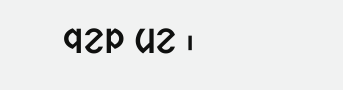ᱧᱮᱞ ᱢᱮ ᱾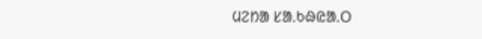ᱢᱮᱴᱟ ᱥᱟᱹᱠᱷᱭᱟᱹᱛ